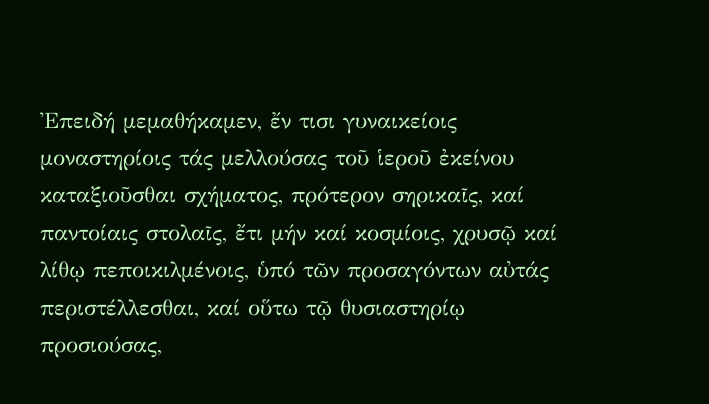Ἐπειδή μεμαθήκαμεν, ἔν τισι γυναικείοις μοναστηρίοις τάς μελλούσας τοῦ ἱεροῦ ἐκείνου καταξιοῦσθαι σχήματος, πρότερον σηρικαῖς, καί παντοίαις στολαῖς, ἔτι μήν καί κοσμίοις, χρυσῷ καί λίθῳ πεποικιλμένοις, ὑπό τῶν προσαγόντων αὐτάς περιστέλλεσθαι, καί οὕτω τῷ θυσιαστηρίῳ προσιούσας,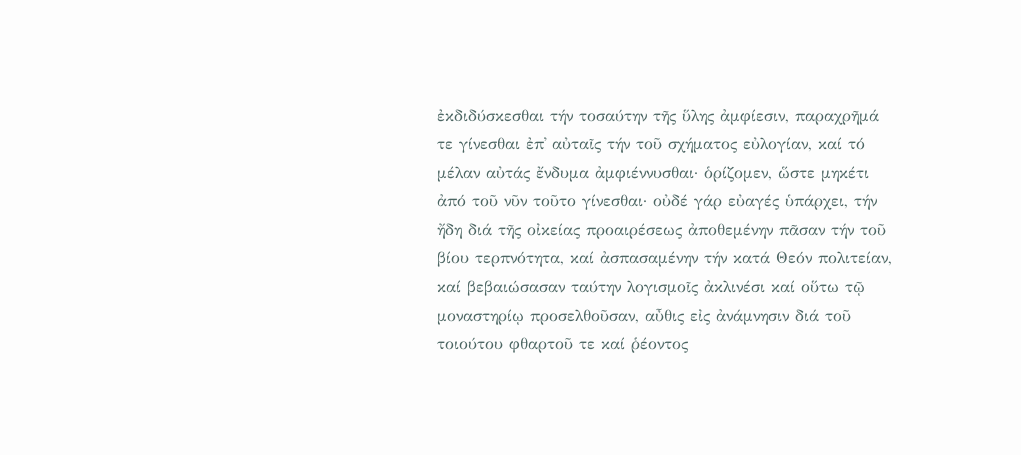ἐκδιδύσκεσθαι τήν τοσαύτην τῆς ὕλης ἀμφίεσιν, παραχρῆμά τε γίνεσθαι ἐπ᾿ αὐταῖς τήν τοῦ σχήματος εὐλογίαν, καί τό μέλαν αὐτάς ἔνδυμα ἀμφιέννυσθαι· ὁρίζομεν, ὥστε μηκέτι ἀπό τοῦ νῦν τοῦτο γίνεσθαι· οὐδέ γάρ εὐαγές ὑπάρχει, τήν ἤδη διά τῆς οἰκείας προαιρέσεως ἀποθεμένην πᾶσαν τήν τοῦ βίου τερπνότητα, καί ἀσπασαμένην τήν κατά Θεόν πολιτείαν, καί βεβαιώσασαν ταύτην λογισμοῖς ἀκλινέσι καί οὕτω τῷ μοναστηρίῳ προσελθοῦσαν, αὖθις εἰς ἀνάμνησιν διά τοῦ τοιούτου φθαρτοῦ τε καί ῥέοντος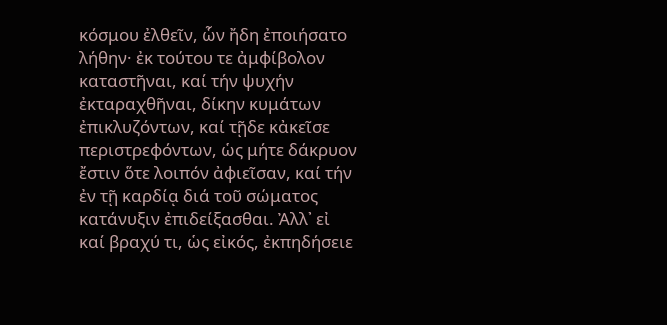κόσμου ἐλθεῖν, ὧν ἤδη ἐποιήσατο λήθην· ἐκ τούτου τε ἀμφίβολον καταστῆναι, καί τήν ψυχήν ἐκταραχθῆναι, δίκην κυμάτων ἐπικλυζόντων, καί τῇδε κἀκεῖσε περιστρεφόντων, ὡς μήτε δάκρυον ἔστιν ὅτε λοιπόν ἀφιεῖσαν, καί τήν ἐν τῇ καρδίᾳ διά τοῦ σώματος κατάνυξιν ἐπιδείξασθαι. Ἀλλ᾿ εἰ καί βραχύ τι, ὡς εἰκός, ἐκπηδήσειε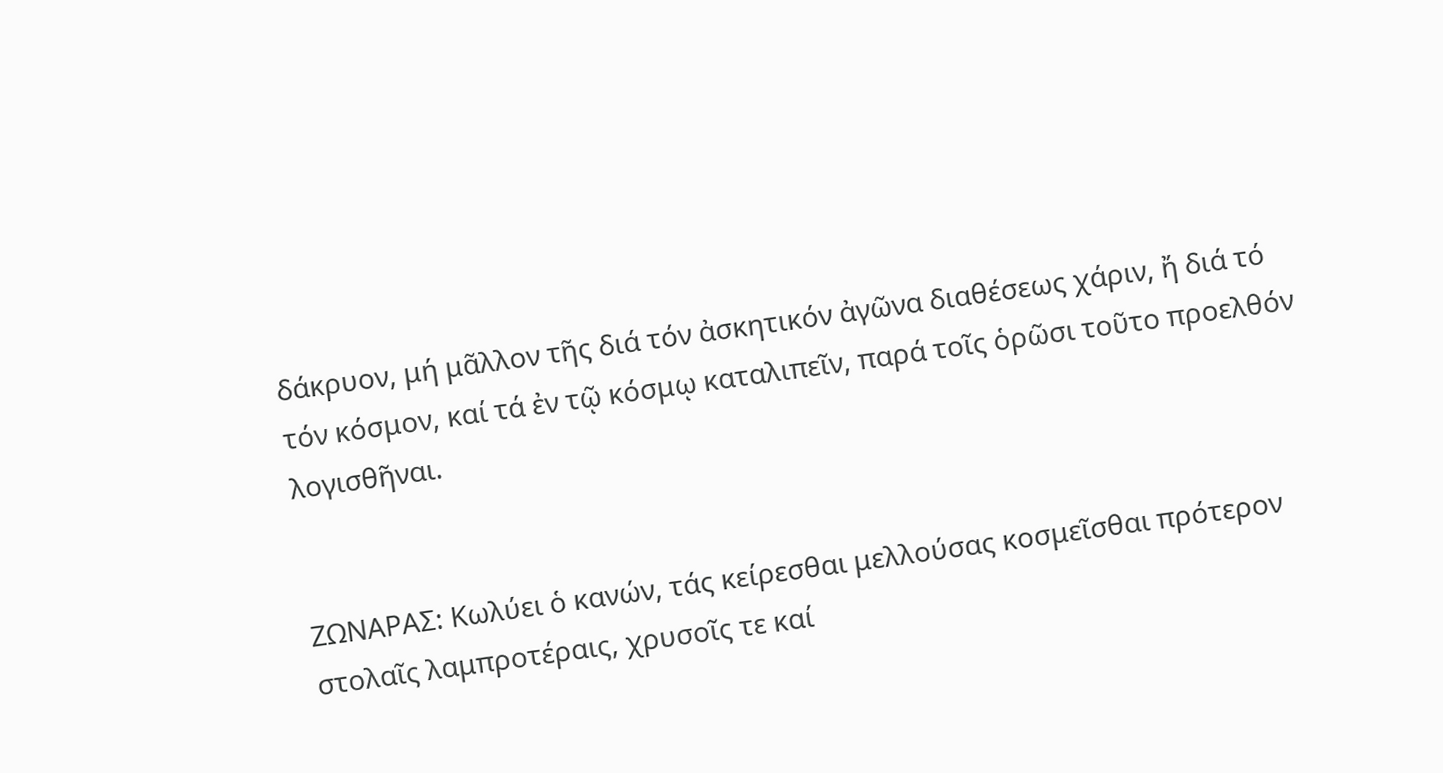δάκρυον, μή μᾶλλον τῆς διά τόν ἀσκητικόν ἀγῶνα διαθέσεως χάριν, ἤ διά τό τόν κόσμον, καί τά ἐν τῷ κόσμῳ καταλιπεῖν, παρά τοῖς ὁρῶσι τοῦτο προελθόν λογισθῆναι.


ΖΩΝΑΡΑΣ: Κωλύει ὁ κανών, τάς κείρεσθαι μελλούσας κοσμεῖσθαι πρότερον στολαῖς λαμπροτέραις, χρυσοῖς τε καί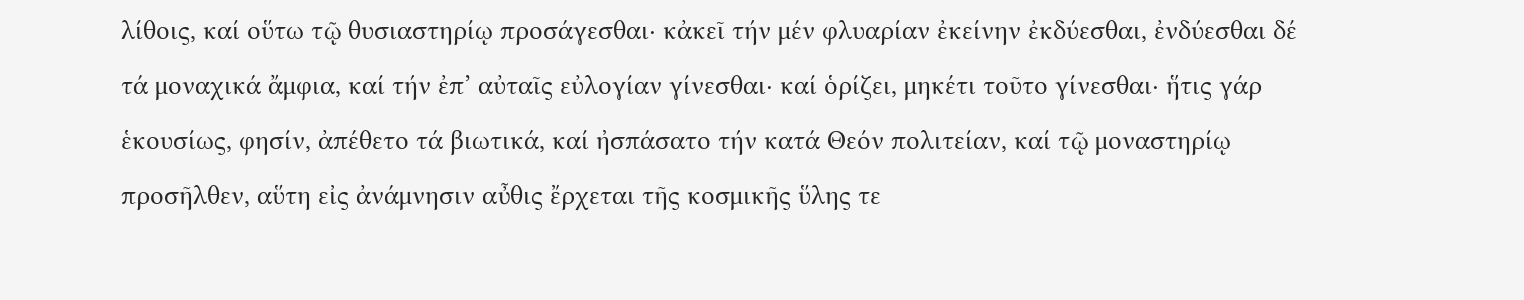λίθοις, καί οὕτω τῷ θυσιαστηρίῳ προσάγεσθαι· κἀκεῖ τήν μέν φλυαρίαν ἐκείνην ἐκδύεσθαι, ἐνδύεσθαι δέ τά μοναχικά ἄμφια, καί τήν ἐπ’ αὐταῖς εὐλογίαν γίνεσθαι· καί ὁρίζει, μηκέτι τοῦτο γίνεσθαι· ἥτις γάρ ἑκουσίως, φησίν, ἀπέθετο τά βιωτικά, καί ἠσπάσατο τήν κατά Θεόν πολιτείαν, καί τῷ μοναστηρίῳ προσῆλθεν, αὕτη εἰς ἀνάμνησιν αὖθις ἔρχεται τῆς κοσμικῆς ὕλης τε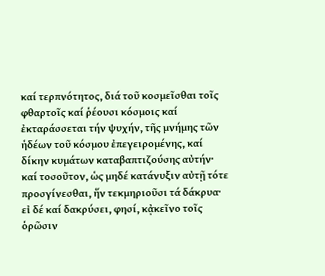καί τερπνότητος, διά τοῦ κοσμεῖσθαι τοῖς φθαρτοῖς καί ῥέουσι κόσμοις καί ἐκταράσσεται τήν ψυχήν, τῆς μνήμης τῶν ἡδέων τοῦ κόσμου ἐπεγειρομένης, καί δίκην κυμάτων καταβαπτιζούσης αὐτήν· καί τοσοῦτον, ὡς μηδέ κατάνυξιν αὐτῇ τότε προσγίνεσθαι, ἥν τεκμηριοῦσι τά δάκρυα· εἰ δέ καί δακρύσει, φησί, κᾀκεῖνο τοῖς ὁρῶσιν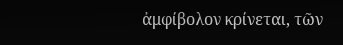ἀμφίβολον κρίνεται, τῶν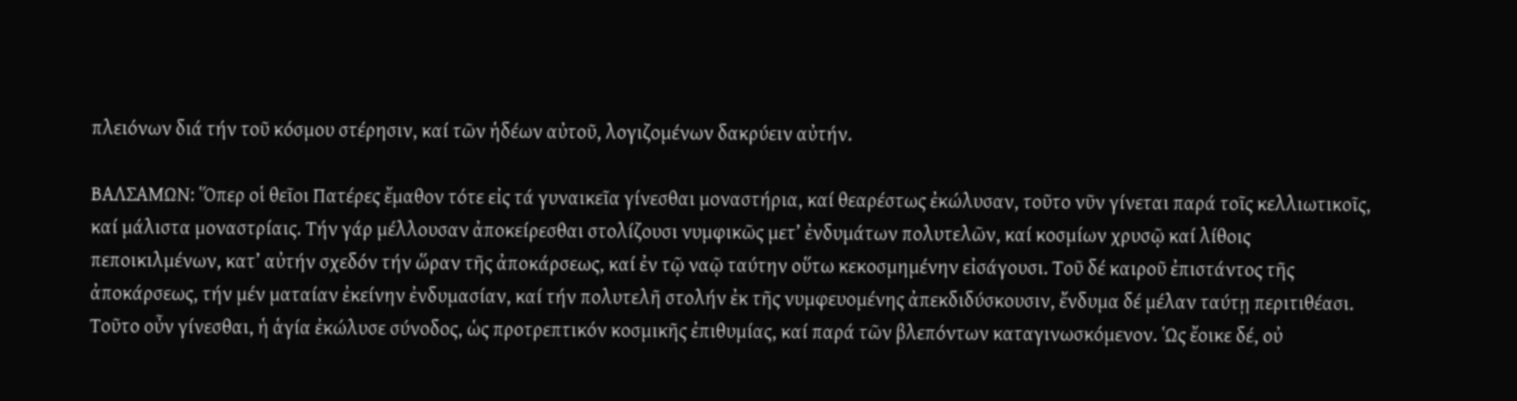πλειόνων διά τήν τοῦ κόσμου στέρησιν, καί τῶν ἡδέων αὐτοῦ, λογιζομένων δακρύειν αὐτήν.

ΒΑΛΣΑΜΩΝ: Ὅπερ οἱ θεῖοι Πατέρες ἔμαθον τότε εἰς τά γυναικεῖα γίνεσθαι μοναστήρια, καί θεαρέστως ἐκώλυσαν, τοῦτο νῦν γίνεται παρά τοῖς κελλιωτικοῖς, καί μάλιστα μοναστρίαις. Τήν γάρ μέλλουσαν ἀποκείρεσθαι στολίζουσι νυμφικῶς μετ’ ἐνδυμάτων πολυτελῶν, καί κοσμίων χρυσῷ καί λίθοις πεποικιλμένων, κατ’ αὐτήν σχεδόν τήν ὥραν τῆς ἀποκάρσεως, καί ἐν τῷ ναῷ ταύτην οὕτω κεκοσμημένην εἰσάγουσι. Τοῦ δέ καιροῦ ἐπιστάντος τῆς ἀποκάρσεως, τήν μέν ματαίαν ἐκείνην ἐνδυμασίαν, καί τήν πολυτελῆ στολήν ἐκ τῆς νυμφευομένης ἀπεκδιδύσκουσιν, ἔνδυμα δέ μέλαν ταύτῃ περιτιθέασι. Τοῦτο οὖν γίνεσθαι, ἡ ἁγία ἐκώλυσε σύνοδος, ὡς προτρεπτικόν κοσμικῆς ἐπιθυμίας, καί παρά τῶν βλεπόντων καταγινωσκόμενον. Ὡς ἔοικε δέ, οὐ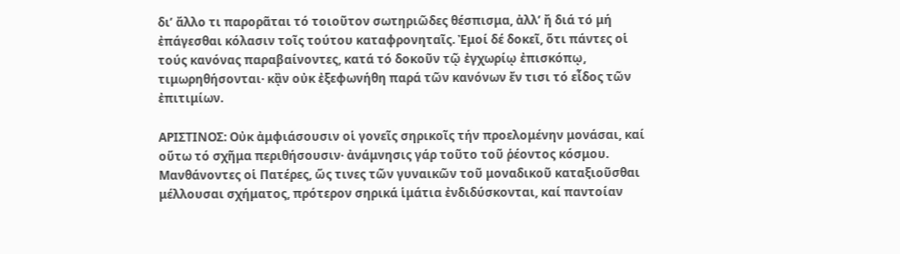δι’ ἄλλο τι παρορᾶται τό τοιοῦτον σωτηριῶδες θέσπισμα, ἀλλ’ ἤ διά τό μή ἐπάγεσθαι κόλασιν τοῖς τούτου καταφρονηταῖς. Ἐμοί δέ δοκεῖ, ὅτι πάντες οἱ τούς κανόνας παραβαίνοντες, κατά τό δοκοῦν τῷ ἐγχωρίῳ ἐπισκόπῳ, τιμωρηθήσονται· κᾂν οὐκ ἐξεφωνήθη παρά τῶν κανόνων ἔν τισι τό εἶδος τῶν ἐπιτιμίων.

ΑΡΙΣΤΙΝΟΣ: Οὐκ ἀμφιάσουσιν οἱ γονεῖς σηρικοῖς τήν προελομένην μονάσαι, καί οὕτω τό σχῆμα περιθήσουσιν· ἀνάμνησις γάρ τοῦτο τοῦ ῥέοντος κόσμου. Μανθάνοντες οἱ Πατέρες, ὥς τινες τῶν γυναικῶν τοῦ μοναδικοῦ καταξιοῦσθαι μέλλουσαι σχήματος, πρότερον σηρικά ἱμάτια ἐνδιδύσκονται, καί παντοίαν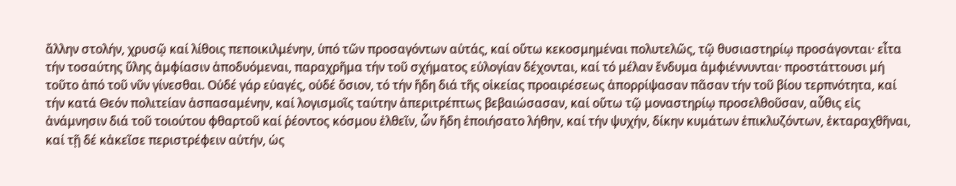ἄλλην στολήν, χρυσῷ καί λίθοις πεποικιλμένην, ὑπό τῶν προσαγόντων αὐτάς, καί οὕτω κεκοσμημέναι πολυτελῶς, τῷ θυσιαστηρίῳ προσάγονται· εἶτα τήν τοσαύτης ὕλης ἀμφίασιν ἀποδυόμεναι, παραχρῆμα τήν τοῦ σχήματος εὐλογίαν δέχονται, καί τό μέλαν ἔνδυμα ἀμφιέννυνται· προστάττουσι μή τοῦτο ἀπό τοῦ νῦν γίνεσθαι. Οὐδέ γάρ εὐαγές, οὐδέ ὅσιον, τό τήν ἥδη διά τῆς οἰκείας προαιρέσεως ἀπορρίψασαν πᾶσαν τήν τοῦ βίου τερπνότητα, καί τήν κατά Θεόν πολιτείαν ἀσπασαμένην, καί λογισμοῖς ταύτην ἀπεριτρέπτως βεβαιώσασαν, καί οὕτω τῷ μοναστηρίῳ προσελθοῦσαν, αὖθις εἰς ἀνάμνησιν διά τοῦ τοιούτου φθαρτοῦ καί ῥέοντος κόσμου ἐλθεῖν, ὧν ἤδη ἐποιήσατο λήθην, καί τήν ψυχήν, δίκην κυμάτων ἐπικλυζόντων, ἐκταραχθῆναι, καί τῇ δέ κἀκεῖσε περιστρέφειν αὐτήν, ὡς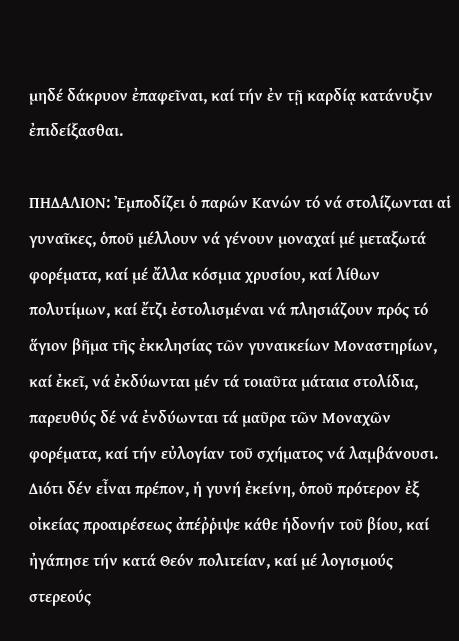μηδέ δάκρυον ἐπαφεῖναι, καί τήν ἐν τῇ καρδίᾳ κατάνυξιν ἐπιδείξασθαι.

ΠΗΔΑΛΙΟΝ: Ἐμποδίζει ὁ παρών Κανών τό νά στολίζωνται αἱ γυναῖκες, ὁποῦ μέλλουν νά γένουν μοναχαί μέ μεταξωτά φορέματα, καί μέ ἄλλα κόσμια χρυσίου, καί λίθων πολυτίμων, καί ἔτζι ἐστολισμέναι νά πλησιάζουν πρός τό ἅγιον βῆμα τῆς ἐκκλησίας τῶν γυναικείων Μοναστηρίων, καί ἐκεῖ, νά ἐκδύωνται μέν τά τοιαῦτα μάταια στολίδια, παρευθύς δέ νά ἐνδύωνται τά μαῦρα τῶν Μοναχῶν φορέματα, καί τήν εὐλογίαν τοῦ σχήματος νά λαμβάνουσι. Διότι δέν εἶναι πρέπον, ἡ γυνή ἐκείνη, ὁποῦ πρότερον ἐξ οἰκείας προαιρέσεως ἀπέῤῥιψε κάθε ἡδονήν τοῦ βίου, καί ἠγάπησε τήν κατά Θεόν πολιτείαν, καί μέ λογισμούς στερεούς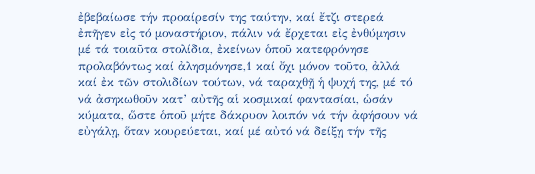ἐβεβαίωσε τήν προαίρεσίν της ταύτην, καί ἔτζι στερεά ἐπῆγεν εἰς τό μοναστήριον, πάλιν νά ἔρχεται εἰς ἐνθύμησιν μέ τά τοιαῦτα στολίδια, ἐκείνων ὁποῦ κατεφρόνησε προλαβόντως καί ἀλησμόνησε,1 καί ὄχι μόνον τοῦτο, ἀλλά καί ἐκ τῶν στολιδίων τούτων, νά ταραχθῇ ἡ ψυχή της, μέ τό νά ἀσηκωθοῦν κατ’ αὐτῆς αἱ κοσμικαί φαντασίαι, ὡσάν κύματα, ὥστε ὁποῦ μήτε δάκρυον λοιπόν νά τήν ἀφήσουν νά εὐγάλῃ, ὅταν κουρεύεται, καί μέ αὐτό νά δείξῃ τήν τῆς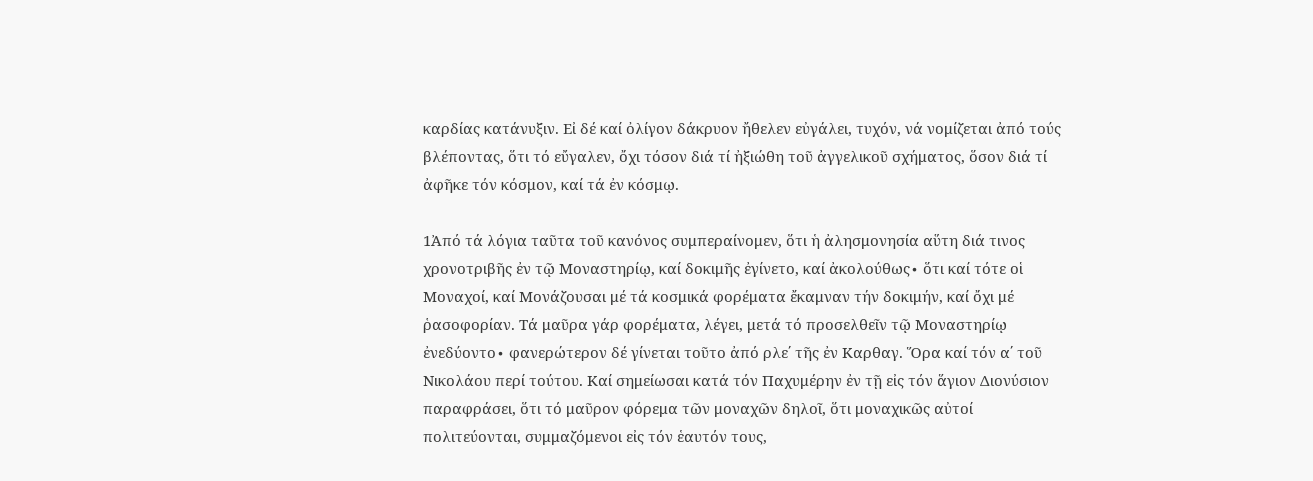καρδίας κατάνυξιν. Εἰ δέ καί ὀλίγον δάκρυον ἤθελεν εὐγάλει, τυχόν, νά νομίζεται ἀπό τούς βλέποντας, ὅτι τό εὔγαλεν, ὄχι τόσον διά τί ἠξιώθη τοῦ ἀγγελικοῦ σχήματος, ὅσον διά τί ἀφῆκε τόν κόσμον, καί τά ἐν κόσμῳ.

1Ἀπό τά λόγια ταῦτα τοῦ κανόνος συμπεραίνομεν, ὅτι ἡ ἀλησμονησία αὕτη διά τινος χρονοτριβῆς ἐν τῷ Μοναστηρίῳ, καί δοκιμῆς ἐγίνετο, καί ἀκολούθως∙ ὅτι καί τότε οἱ Μοναχοί, καί Μονάζουσαι μέ τά κοσμικά φορέματα ἔκαμναν τήν δοκιμήν, καί ὄχι μέ ῥασοφορίαν. Τά μαῦρα γάρ φορέματα, λέγει, μετά τό προσελθεῖν τῷ Μοναστηρίῳ ἐνεδύοντο∙ φανερώτερον δέ γίνεται τοῦτο ἀπό ρλε΄ τῆς ἐν Καρθαγ. Ὅρα καί τόν α΄ τοῦ Νικολάου περί τούτου. Καί σημείωσαι κατά τόν Παχυμέρην ἐν τῇ εἰς τόν ἅγιον Διονύσιον παραφράσει, ὅτι τό μαῦρον φόρεμα τῶν μοναχῶν δηλοῖ, ὅτι μοναχικῶς αὐτοί πολιτεύονται, συμμαζόμενοι εἰς τόν ἑαυτόν τους,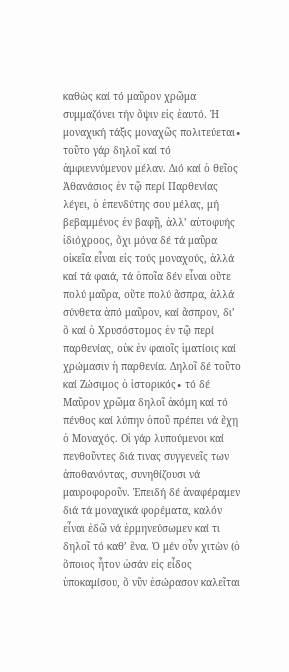καθὼς καί τό μαῦρον χρῶμα συμμαζόνει τήν ὄψιν εἰς ἑαυτό. Ἡ μοναχική τάξις μοναχῶς πολιτεύεται∙ τοῦτο γάρ δηλοῖ καί τό ἀμφιεννύμενον μέλαν. Διό καί ὁ θεῖος Ἀθανάσιος ἐν τῷ περί Παρθενίας λέγει, ὁ ἐπενδύτης σου μέλας, μή βεβαμμένος ἐν βαφῇ, ἀλλ’ αὐτοφυής ἰδιόχροος, ὄχι μόνα δέ τά μαῦρα οἰκεῖα εἶναι εἰς τούς μοναχούς, ἀλλά καί τά φαιά, τά ὁποῖα δέν εἶναι οὔτε πολύ μαῦρα, οὔτε πολύ ἄσπρα, ἀλλά σύνθετα ἀπό μαῦρον, καί ἄσπρον, δι’ ὃ καί ὁ Χρυσόστομος ἐν τῷ περί παρθενίας, οὐκ ἐν φαιοῖς ἱματίοις καί χρώμασιν ἡ παρθενία. Δηλοῖ δέ τοῦτο καί Ζώσιμος ὁ ἱστορικός∙ τό δέ Μαῦρον χρῶμα δηλοῖ ἀκόμη καί τό πένθος καί λύπην ὁποῦ πρέπει νά ἔχῃ ὁ Μοναχός. Οἱ γάρ λυπούμενοι καί πενθοῦντες διά τινας συγγενεῖς των ἀποθανόντας, συνηθίζουσι νά μαυροφοροῦν. Ἐπειδή δέ ἀναφέραμεν διά τά μοναχικά φορέματα, καλόν εἶναι ἐδῶ νά ἑρμηνεύσωμεν καί τι δηλοῖ τό καθ’ ἕνα. Ὁ μέν οὖν χιτὼν (ὁ ὅποιος ἦτον ὡσάν εἰς εἶδος ὑποκαμίσου, ὅ νῦν ἐσώρασον καλεῖται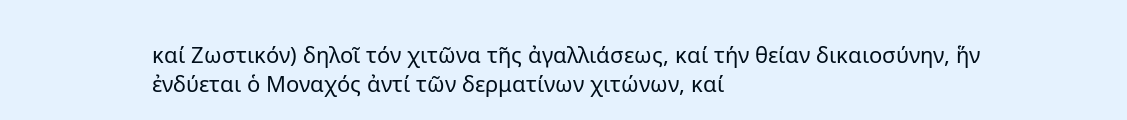καί Ζωστικόν) δηλοῖ τόν χιτῶνα τῆς ἀγαλλιάσεως, καί τήν θείαν δικαιοσύνην, ἥν ἐνδύεται ὁ Μοναχός ἀντί τῶν δερματίνων χιτώνων, καί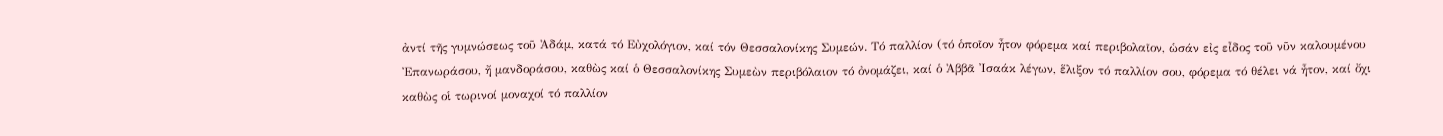ἀντί τῆς γυμνώσεως τοῦ Ἀδάμ, κατά τό Εὐχολόγιον, καί τόν Θεσσαλονίκης Συμεών. Τό παλλίον (τό ὁποῖον ἦτον φόρεμα καί περιβολαῖον, ὡσάν εἰς εἶδος τοῦ νῦν καλουμένου Ἐπανωράσου, ἤ μανδοράσου, καθὼς καί ὁ Θεσσαλονίκης Συμεὼν περιβόλαιον τό ὀνομάζει, καί ὁ Ἀββᾶ Ἰσαάκ λέγων, ἕλιξον τό παλλίον σου, φόρεμα τό θέλει νά ἦτον, καί ὄχι καθὼς οἱ τωρινοί μοναχοί τό παλλίον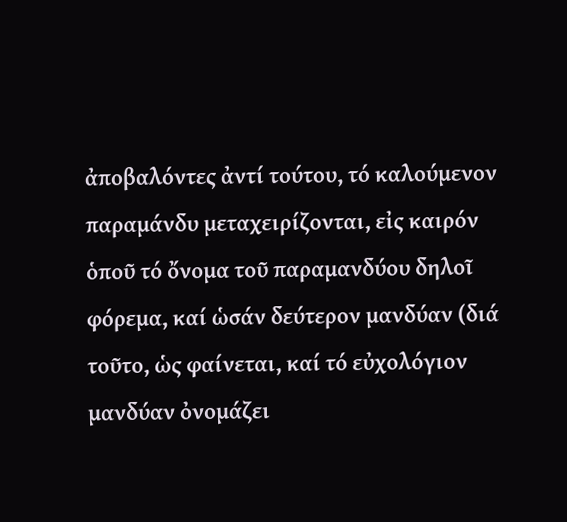ἀποβαλόντες ἀντί τούτου, τό καλούμενον παραμάνδυ μεταχειρίζονται, εἰς καιρόν ὁποῦ τό ὄνομα τοῦ παραμανδύου δηλοῖ φόρεμα, καί ὡσάν δεύτερον μανδύαν (διά τοῦτο, ὡς φαίνεται, καί τό εὐχολόγιον μανδύαν ὀνομάζει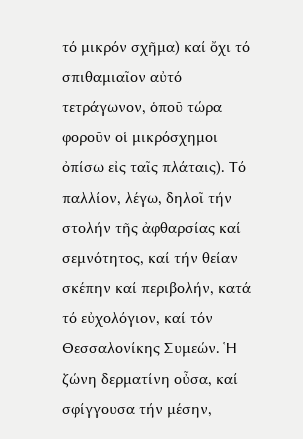τό μικρόν σχῆμα) καί ὄχι τό σπιθαμιαῖον αὐτό τετράγωνον, ὁποῦ τώρα φοροῦν οἱ μικρόσχημοι ὀπίσω εἰς ταῖς πλάταις). Τό παλλίον, λέγω, δηλοῖ τήν στολήν τῆς ἀφθαρσίας καί σεμνότητος, καί τήν θείαν σκέπην καί περιβολήν, κατά τό εὐχολόγιον, καί τόν Θεσσαλονίκης Συμεών. Ἡ ζώνη δερματίνη οὖσα, καί σφίγγουσα τήν μέσην,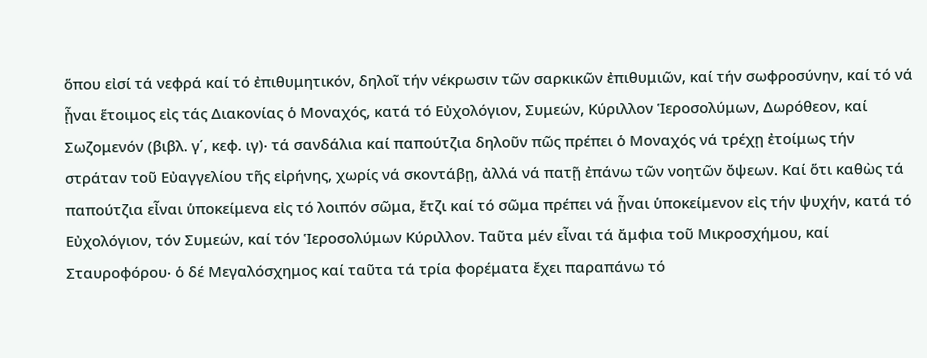ὅπου εἰσί τά νεφρά καί τό ἐπιθυμητικόν, δηλοῖ τήν νέκρωσιν τῶν σαρκικῶν ἐπιθυμιῶν, καί τήν σωφροσύνην, καί τό νά ᾖναι ἕτοιμος εἰς τάς Διακονίας ὁ Μοναχός, κατά τό Εὐχολόγιον, Συμεών, Κύριλλον Ἱεροσολύμων, Δωρόθεον, καί Σωζομενόν (βιβλ. γ΄, κεφ. ιγ)∙ τά σανδάλια καί παπούτζια δηλοῦν πῶς πρέπει ὁ Μοναχός νά τρέχῃ ἐτοίμως τήν στράταν τοῦ Εὐαγγελίου τῆς εἰρήνης, χωρίς νά σκοντάβῃ, ἀλλά νά πατῇ ἐπάνω τῶν νοητῶν ὄψεων. Καί ὅτι καθὼς τά παπούτζια εἶναι ὑποκείμενα εἰς τό λοιπόν σῶμα, ἔτζι καί τό σῶμα πρέπει νά ᾖναι ὑποκείμενον εἰς τήν ψυχήν, κατά τό Εὐχολόγιον, τόν Συμεών, καί τόν Ἱεροσολύμων Κύριλλον. Ταῦτα μέν εἶναι τά ἄμφια τοῦ Μικροσχήμου, καί Σταυροφόρου∙ ὁ δέ Μεγαλόσχημος καί ταῦτα τά τρία φορέματα ἔχει παραπάνω τό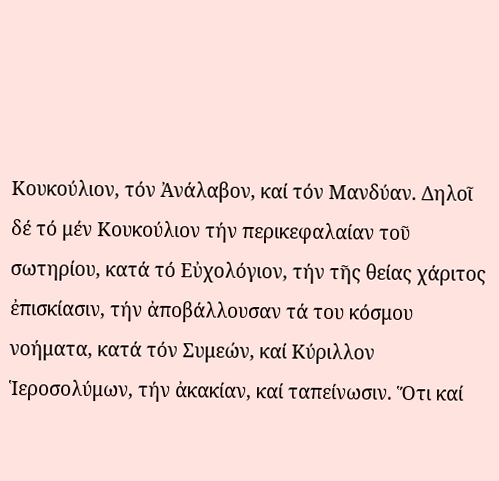Κουκούλιον, τόν Ἀνάλαβον, καί τόν Μανδύαν. Δηλοῖ δέ τό μέν Κουκούλιον τήν περικεφαλαίαν τοῦ σωτηρίου, κατά τό Εὐχολόγιον, τήν τῆς θείας χάριτος ἐπισκίασιν, τήν ἀποβάλλουσαν τά του κόσμου νοήματα, κατά τόν Συμεών, καί Κύριλλον Ἱεροσολύμων, τήν ἀκακίαν, καί ταπείνωσιν. Ὅτι καί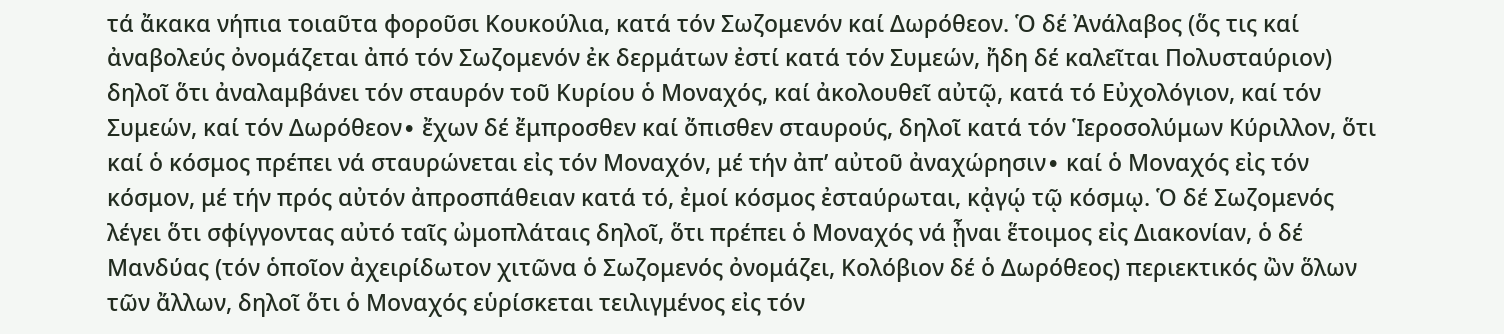τά ἄκακα νήπια τοιαῦτα φοροῦσι Κουκούλια, κατά τόν Σωζομενόν καί Δωρόθεον. Ὁ δέ Ἀνάλαβος (ὅς τις καί ἀναβολεύς ὀνομάζεται ἀπό τόν Σωζομενόν ἐκ δερμάτων ἐστί κατά τόν Συμεών, ἤδη δέ καλεῖται Πολυσταύριον) δηλοῖ ὅτι ἀναλαμβάνει τόν σταυρόν τοῦ Κυρίου ὁ Μοναχός, καί ἀκολουθεῖ αὐτῷ, κατά τό Εὐχολόγιον, καί τόν Συμεών, καί τόν Δωρόθεον∙ ἔχων δέ ἔμπροσθεν καί ὄπισθεν σταυρούς, δηλοῖ κατά τόν Ἱεροσολύμων Κύριλλον, ὅτι καί ὁ κόσμος πρέπει νά σταυρώνεται εἰς τόν Μοναχόν, μέ τήν ἀπ’ αὐτοῦ ἀναχώρησιν∙ καί ὁ Μοναχός εἰς τόν κόσμον, μέ τήν πρός αὐτόν ἀπροσπάθειαν κατά τό, ἐμοί κόσμος ἐσταύρωται, κᾀγῴ τῷ κόσμῳ. Ὁ δέ Σωζομενός λέγει ὅτι σφίγγοντας αὐτό ταῖς ὠμοπλάταις δηλοῖ, ὅτι πρέπει ὁ Μοναχός νά ᾖναι ἕτοιμος εἰς Διακονίαν, ὁ δέ Μανδύας (τόν ὁποῖον ἀχειρίδωτον χιτῶνα ὁ Σωζομενός ὀνομάζει, Κολόβιον δέ ὁ Δωρόθεος) περιεκτικός ὢν ὅλων τῶν ἄλλων, δηλοῖ ὅτι ὁ Μοναχός εὑρίσκεται τειλιγμένος εἰς τόν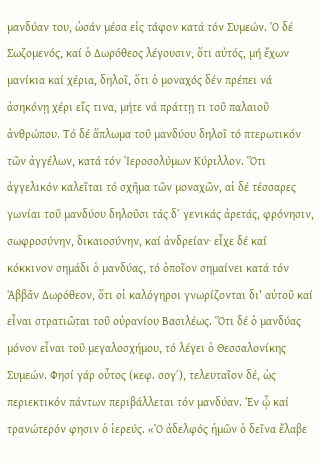μανδύαν του, ὡσάν μέσα εἰς τάφον κατά τόν Συμεών. Ὁ δέ Σωζομενός, καί ὁ Δωρόθεος λέγουσιν, ὅτι αὐτός, μή ἔχων μανίκια καί χέρια, δηλοῖ, ὅτι ὁ μοναχός δέν πρέπει νά ἀσηκόνῃ χέρι εἴς τινα, μήτε νά πράττῃ τι τοῦ παλαιοῦ ἀνθρώπου. Τό δέ ἅπλωμα τοῦ μανδύου δηλοῖ τό πτερωτικόν τῶν ἀγγέλων, κατά τόν Ἱεροσολύμων Κύριλλον. Ὅτι ἀγγελικόν καλεῖται τό σχῆμα τῶν μοναχῶν, αἱ δέ τέσσαρες γωνίαι τοῦ μανδύου δηλοῦσι τάς δ΄ γενικάς ἀρετάς, φρόνησιν, σωφροσύνην, δικαιοσύνην, καί ἀνδρείαν∙ εἶχε δέ καί κόκκινον σημάδι ὁ μανδύας, τό ὁποῖον σημαίνει κατά τόν Ἀββᾶν Δωρόθεον, ὅτι οἱ καλόγηροι γνωρίζονται δι’ αὐτοῦ καί εἶναι στρατιῶται τοῦ οὐρανίου Βασιλέως. Ὅτι δέ ὁ μανδύας μόνον εἶναι τοῦ μεγαλοσχήμου, τό λέγει ὁ Θεσσαλονίκης Συμεών. Φησί γάρ οὗτος (κεφ. σογ΄), τελευταῖον δέ, ὡς περιεκτικόν πάντων περιβάλλεται τόν μανδύαν. Ἐν ᾧ καί τρανώτερόν φησιν ὁ ἱερεύς. «Ὁ ἀδελφός ἡμῶν ὁ δεῖνα ἔλαβε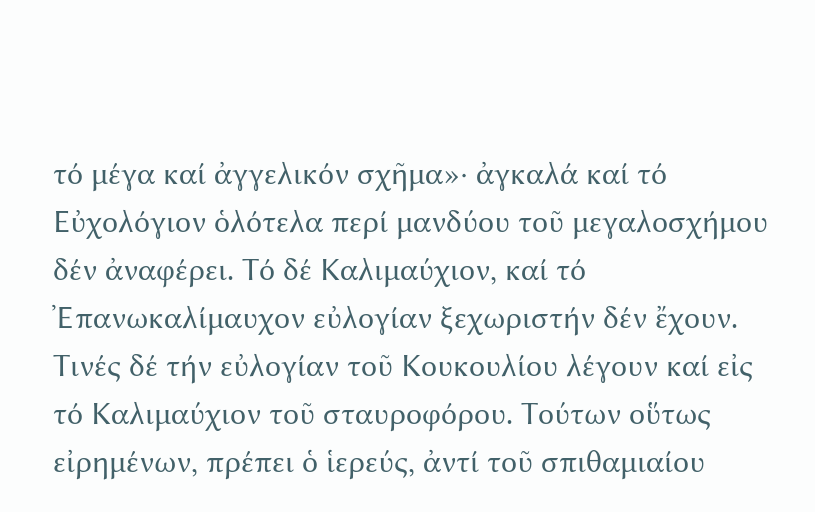τό μέγα καί ἀγγελικόν σχῆμα»∙ ἀγκαλά καί τό Εὐχολόγιον ὁλότελα περί μανδύου τοῦ μεγαλοσχήμου δέν ἀναφέρει. Τό δέ Καλιμαύχιον, καί τό Ἐπανωκαλίμαυχον εὐλογίαν ξεχωριστήν δέν ἔχουν. Τινές δέ τήν εὐλογίαν τοῦ Κουκουλίου λέγουν καί εἰς τό Καλιμαύχιον τοῦ σταυροφόρου. Τούτων οὕτως εἰρημένων, πρέπει ὁ ἱερεύς, ἀντί τοῦ σπιθαμιαίου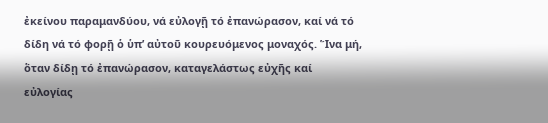ἐκείνου παραμανδύου, νά εὐλογῇ τό ἐπανώρασον, καί νά τό δίδη νά τό φορῇ ὁ ὑπ’ αὐτοῦ κουρευόμενος μοναχός. Ἵνα μή, ὅταν δίδῃ τό ἐπανώρασον, καταγελάστως εὐχῆς καί εὐλογίας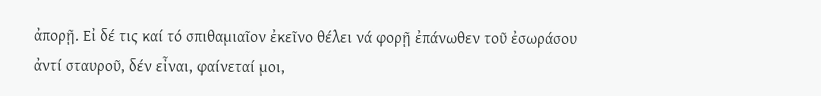ἀπορῇ. Εἰ δέ τις καί τό σπιθαμιαῖον ἐκεῖνο θέλει νά φορῇ ἐπάνωθεν τοῦ ἐσωράσου ἀντί σταυροῦ, δέν εἶναι, φαίνεταί μοι,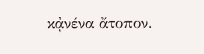κᾀνένα ἄτοπον.